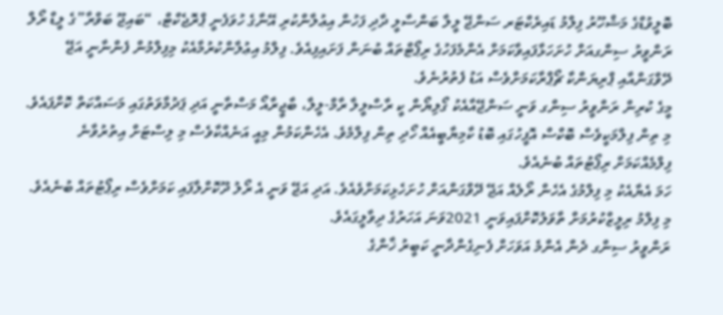ބޮލީވުޑްގެ މަޝްހޫރު ފިލްމު ޑައިރެކްޓަރ ސަންޖޭ ލީލާ ބަންސާލީ ދާދި ފަހުން އިޢުލާންކުރި އޭނާގެ ހުވަފެނީ ޕްރޮޖެކްޓް، “ބައިޖޫ ބަވްރާ”ގެ ލީޑް ރޯލް ރަންވީރު ސިންގއަށް ހުށަހަޅާފައިވާކަމަށް އެންމެފަހުގެ ރިޕޯޓްތައް ބުނަން ފަށައިފިއެވެ. ފިލްމު އިޢުލާންކުރުމާއެކު މިފިލްމުން ފެންނާނީ އަޖޭ ދޭވްގަންއާއި ޕްރިޔަންކާ ޗޯޕްރާކަމަށްވެސް އަޑު ފެތުރުނެވެ.
މީގެ ކުރިން ރަންވީރު ސިންގ ވަނީ ސަންޖޭއާއެކު ގޯލިޔޯން ކީ ރާސްލީލާ ރާމް-ލީލާ، ބާޖީރާއޯ މަސްތާނީ އަދި ޕަދުމާވަތުގައި މަސައްކަތް ކޮށްފައެވެ. މި ތިން ފިލްމަކީވެސް ބޮކްސް އޮފީހުގައި ބޮޑު ކާމިޔާބީއެއް ހޯދި ތިން ފިލްމެވެ. އެހެންކަމުން މިއީ އަނެއްކާވެސް މި ލިސްޓަށް އިތުރުވާނެ ފިލްމެއްކަމަށް ރިޕޯޓުތައް ބުނެއެވެ.
ހަމަ އެޔާއެކު މި ފިލްމުގެ އެހެން ރޯލެއް އަޖޭ ދޭވްގަންއަށް ހުށަހެޅިކަމަށްވެއެވެ. އަދި އަޖޭ ވަނީ އެ ރޯލު ދޫކޮށްލާފައި ކަމަށްވެސް ރިޕޯޓުތައް ބުނެއެވެ. މި ފިލްމު ރިލީޒްކުރުމަށް ތާވަލުކޮށްފައިވަނީ 2021ވަނަ އަހަރުގެ ދިވާލީގައެވެ.
ރަންވީރު ސިންގ ދެން އެންމެ އަވަހަށް ފެނިގެންދާނީ ކަބީރު ޚާންގެ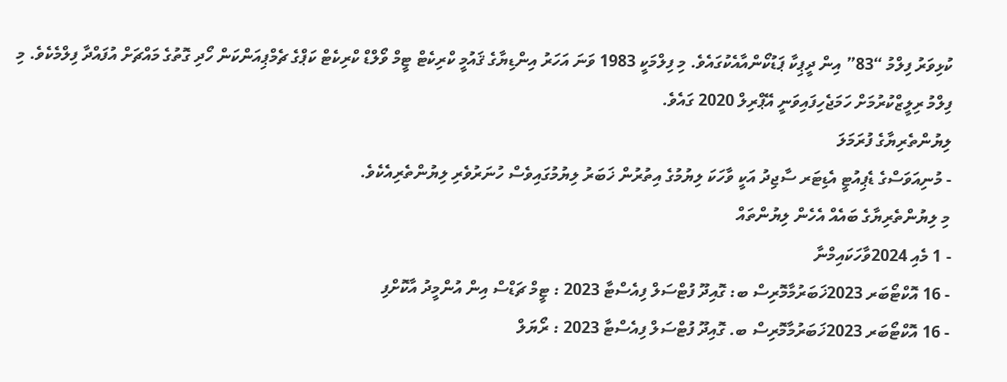ކުޅިވަރު ފިލްމު “83” އިން ދީޕިކާ ޕަޑުކޯންއާއެކުގައެވެ. މި ފިލްމަކީ 1983 ވަނަ އަހަރު އިންޑިޔާގެ ޤައުމީ ކްރިކެޓް ޓީމް ވޯލްޑް ކްރިކެޓް ކަޕްގެ ޗެމްޕިއަންކަން ހޯދި ގޮތުގެ މައްޗަށް އުފައްދާ ފިލްމެކެވެ. މި ފިލްމު ރިލީޒްކުރުމަށް ހަމަޖެހިފައިވަނީ އޭޕްރިލް 2020 ގައެވެ.
ލިޔުންތެރިޔާގެ ފުރަމަލަ
- މުނިއަވަސްގެ ޑެޕިއުޓީ އެޑިޓަރ ސާޖިދު އަކީ ވާހަކަ ލިޔުމުގެ އިތުރުން ޚަބަރު ލިޔުމުގައިވެސް ހުނަރުވެރި ލިޔުންތެރިއެކެވެ.
މި ލިޔުންތެރިޔާގެ ބައެއް އެހެން ލިޔުންތައް
- 1 މެއި 2024ވާހަކައިމްނާ
- 16 އޮކްޓޯބަރ 2023ޚަބަރުމާމޮރިސް ބ: ގޮއިދޫ ފުޓްސަލް ފިއެސްޓާ 2023 : ޓީމް ޗަޑްސް އިން އުންމީދު އާކޮށްފި
- 16 އޮކްޓޯބަރ 2023ޚަބަރުމާމޮރިސް ބ. ގޮއިދޫ ފުޓްސަލް ފިއެސްޓާ 2023 : ރޯޔަލް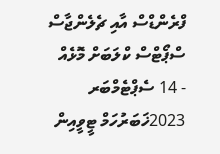ފްރެންޑްސް އާއި ޗެލެންޖާސް ސްޕޯޓްސް ކްލަބަށް މޮޅެއް
- 14 ސެޕްޓެމްބަރ 2023ޚަބަރުހަމް ޓީވީއިން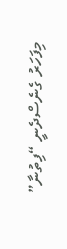މިފަހަރު ގެނެސްދެނީ “ފިތުނާ”